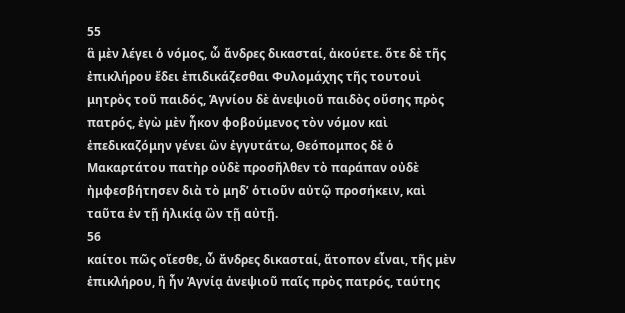55
ἃ μὲν λέγει ὁ νόμος, ὦ ἄνδρες δικασταί, ἀκούετε. ὅτε δὲ τῆς ἐπικλήρου ἔδει ἐπιδικάζεσθαι Φυλομάχης τῆς τουτουὶ μητρὸς τοῦ παιδός, Ἁγνίου δὲ ἀνεψιοῦ παιδὸς οὔσης πρὸς πατρός, ἐγὼ μὲν ἧκον φοβούμενος τὸν νόμον καὶ ἐπεδικαζόμην γένει ὢν ἐγγυτάτω, Θεόπομπος δὲ ὁ Μακαρτάτου πατὴρ οὐδὲ προσῆλθεν τὸ παράπαν οὐδὲ ἠμφεσβήτησεν διὰ τὸ μηδʼ ὁτιοῦν αὐτῷ προσήκειν, καὶ ταῦτα ἐν τῇ ἡλικίᾳ ὢν τῇ αὐτῇ.
56
καίτοι πῶς οἴεσθε, ὦ ἄνδρες δικασταί, ἄτοπον εἶναι, τῆς μὲν ἐπικλήρου, ἣ ἦν Ἁγνίᾳ ἀνεψιοῦ παῖς πρὸς πατρός, ταύτης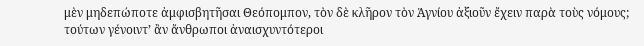μὲν μηδεπώποτε ἀμφισβητῆσαι Θεόπομπον, τὸν δὲ κλῆρον τὸν Ἁγνίου ἀξιοῦν ἔχειν παρὰ τοὺς νόμους; τούτων γένοιντʼ ἂν ἄνθρωποι ἀναισχυντότεροι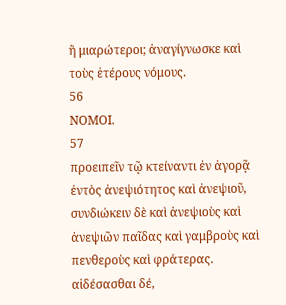ἢ μιαρώτεροι; ἀναγίγνωσκε καὶ τοὺς ἑτέρους νόμους.
56
ΝΟΜΟΙ.
57
προειπεῖν τῷ κτείναντι ἐν ἀγορᾷ ἐντὸς ἀνεψιότητος καὶ ἀνεψιοῦ, συνδιώκειν δὲ καὶ ἀνεψιοὺς καὶ ἀνεψιῶν παῖδας καὶ γαμβροὺς καὶ πενθεροὺς καὶ φράτερας. αἰδέσασθαι δέ,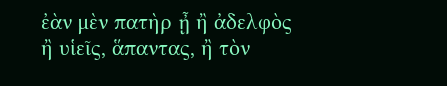ἐὰν μὲν πατὴρ ᾖ ἢ ἀδελφὸς ἢ υἱεῖς, ἅπαντας, ἢ τὸν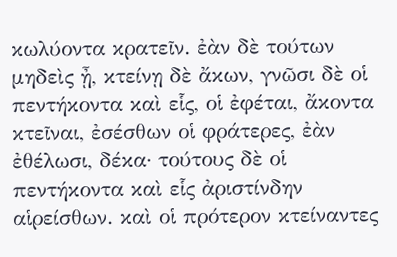κωλύοντα κρατεῖν. ἐὰν δὲ τούτων μηδεὶς ᾖ, κτείνῃ δὲ ἄκων, γνῶσι δὲ οἱ πεντήκοντα καὶ εἷς, οἱ ἐφέται, ἄκοντα κτεῖναι, ἐσέσθων οἱ φράτερες, ἐὰν ἐθέλωσι, δέκα· τούτους δὲ οἱ πεντήκοντα καὶ εἷς ἀριστίνδην αἱρείσθων. καὶ οἱ πρότερον κτείναντες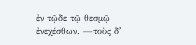ἐν τῷδε τῷ θεσμῷ ἐνεχέσθων. —τοὺς δʼ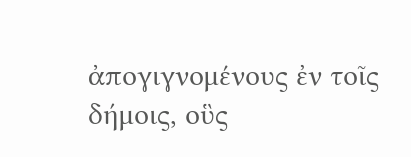ἀπογιγνομένους ἐν τοῖς δήμοις, οὓς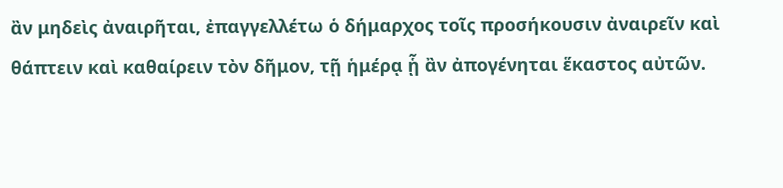ἂν μηδεὶς ἀναιρῆται, ἐπαγγελλέτω ὁ δήμαρχος τοῖς προσήκουσιν ἀναιρεῖν καὶ θάπτειν καὶ καθαίρειν τὸν δῆμον, τῇ ἡμέρᾳ ᾗ ἂν ἀπογένηται ἕκαστος αὐτῶν.